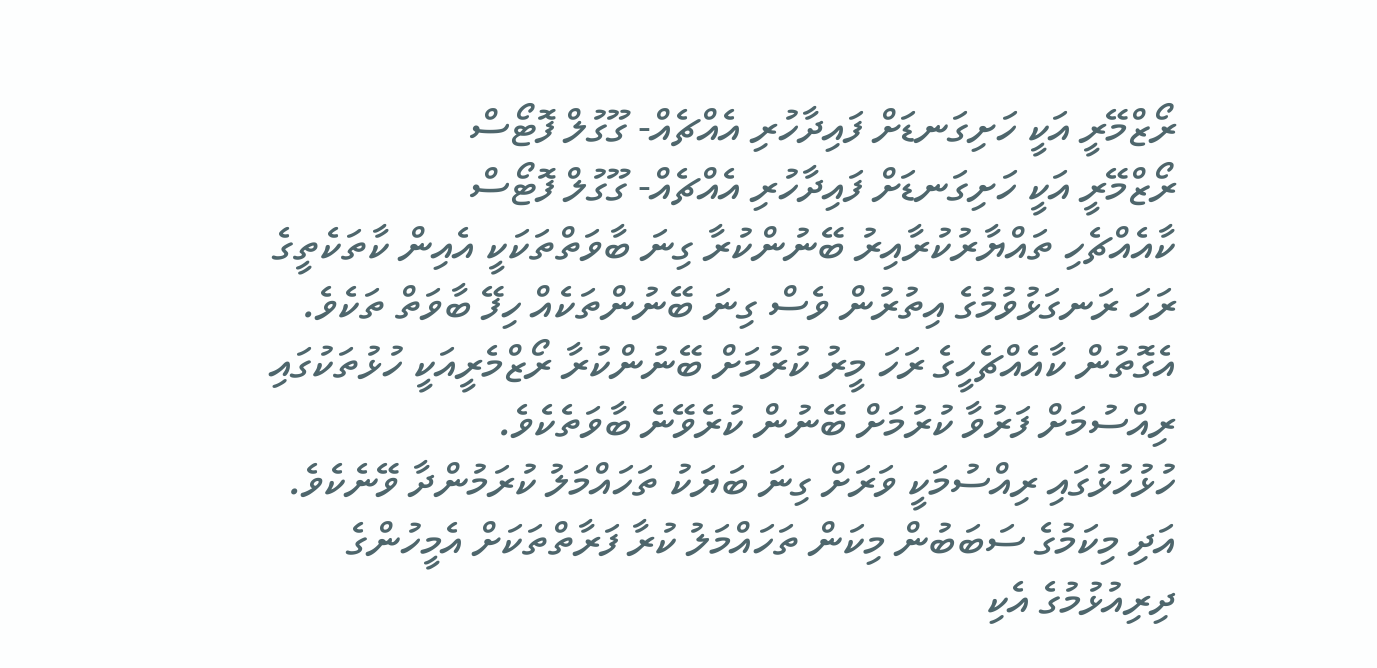ރޯޒްމޭރީ އަކީ ހަށިގަނޑަށް ފައިދާހުރި އެއްޗެއް- ގޫގުލް ފޮޓޯސް
ރޯޒްމޭރީ އަކީ ހަށިގަނޑަށް ފައިދާހުރި އެއްޗެއް- ގޫގުލް ފޮޓޯސް
ކާއެއްޗެހި ތައްޔާރުކުރާއިރު ބޭނުންކުރާ ގިނަ ބާވަތްތަކަކީ އެއިން ކާތަކެތީގެ ރަހަ ރަނގަޅުވުމުގެ އިތުރުން ވެސް ގިނަ ބޭނުންތަކެއް ހިފޭ ބާވަތް ތަކެވެ. އެގޮތުން ކާއެއްޗެހީގެ ރަހަ މީރު ކުރުމަށް ބޭނުންކުރާ ރޯޒްމެރީއަކީ ހުޅުތަކުގައި ރިއްސުމަށް ފަރުވާ ކުރުމަށް ބޭނުން ކުރެވޭނެ ބާވަތެކެވެ.
ހުޅުހުޅުގައި ރިއްސުމަކީ ވަރަށް ގިނަ ބަޔަކު ތަހައްމަލު ކުރަމުންދާ ވޭނެކެވެ. އަދި މިކަމުގެ ސަބަބުން މިކަން ތަހައްމަލު ކުރާ ފަރާތްތަކަށް އެމީހުންގެ ދިރިއުޅުމުގެ އެކި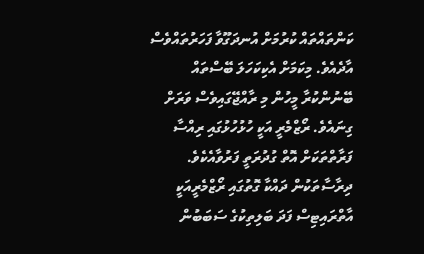ކަންތައްތައް ކުރުމަށް އުނދަގޫވާ ފަހަރުތައްވެސް އާދެއެވެ. މިކަމަށް އެކިކަހަލަ ބޭސްތައް ބޭނުންކުރާ މީހުން މި ރާއްޖޭގައިވެސް ވަރަށް ގިނައެވެ. ރޯޒްމެރީ އަކީ ހުޅުހުޅުގައި ރިއްސާ ފަރާތްތަކަށް އޮތް ގުދުރަތީ ފަރުވާއެކެވެ.
ދިރާސާތަކުން ދައްކާ ގޮތުގައި ރޯޒްމެރީއަކީ އާތްރައިޓިސް ފަދަ ބަލިތިކުގެ ސަބަބުން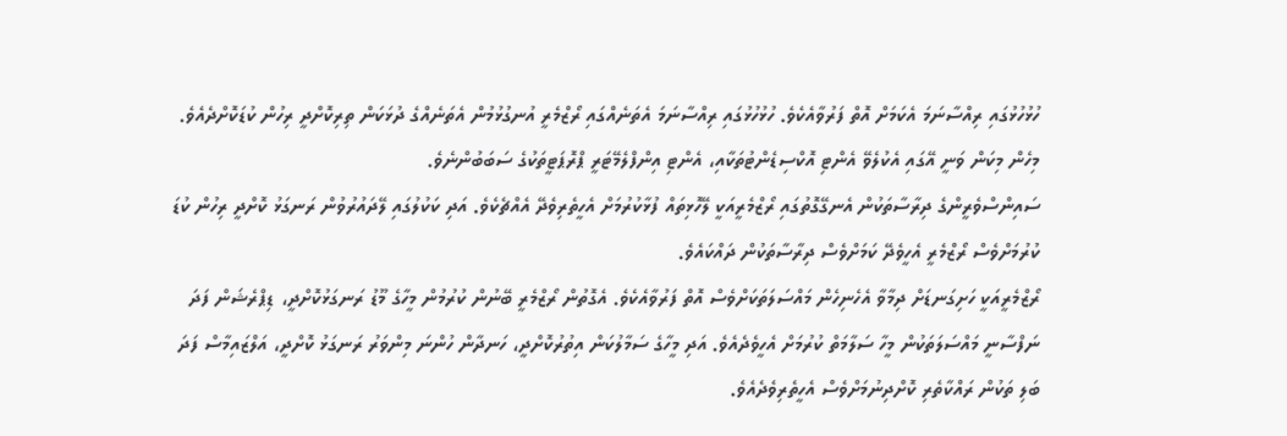ހުޅުހުޅުގައި ރިއްސާނަމަ އެކަމަށް އޮތް ފަރުވާއެކެވެ. ހުޅުހުޅުގައި ރިއްސާނަމަ އެތަނެއްގައި ރޯޒްމެރީ އުނގުޅުމުން އެތަނެއްގެ ދުޅަކަން ތިރިކޮށްދީ ރިހުން ކުޑަކޮށްދެއެވެ. މިހެން މިކަން ވަނީ އޭގައި އެކުލެވޭ އެންޓި އޮކްސިޑެންޓުތަކާއި، އެންޓި އިންފްލެމޭޓަރީ ޕްރޮޕަޓީތަކުގެ ސަބަބުންނެވެ.
ސައިންސްވެރީންގެ ދިރާސާތަކުން އެނގޭގޮތުގައި ރޯޒްމެރީއަކީ ލޭހޮޅިތައް ފުޅާކުރުމަށް އެހީތެރިވެދޭ އެއްޗެކެވެ. އަދި ކަކުލުގައި ލޭދައުރުވުން ރަނގަޅު ކޮށްދީ ރިހުން ކުޑަ ކުރުމަށްވެސް ރޯޒްމެރީ އެހީވެދޭ ކަމަށްވެސް ދިރާސާތަކުން ދައްކައެވެ.
ރޯޒްމެރީއަކީ ހަށިގަނޑަށް ދިމާވާ އެހެނިހެން މައްސަލަތަކަށްވެސް އޮތް ފަރުވާއެކެވެ. އެގޮތުން ރޯޒްމެރީ ބޭނުން ކުރުމުން މީހާގެ މޫޑު ރަނގަޅުކޮށްދީ، ޑިޕްރެޝަން ފަދަ ނަފްސާނީ މައްސަލަތަކުން މީހާ ސަލާމަތް ކުރުމަށް އެހީވެދެއެވެ. އަދި މީހާގެ ސަމާލުކަން އިތުރުކޮށްދީ، ހަނދާން ހުންނަ މިންވަރު ރަނގަޅު ކޮށްދީ، އަލްޒައިމާސް ފަދަ ބަލި ތަކުން ރައްކާތެރި ކޮށްދިނުމަށްވެސް އެހީތެރިވެދެއެވެ.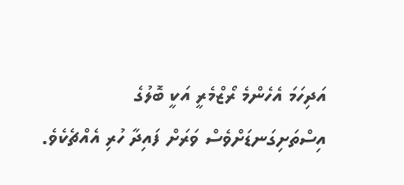އަދިހަމަ އެހެންމެ ރޯޒްމެރީ އަކީ ބޮލުގެ އިސްތަށިގަނޑަށްވެސް ވަރަށް ފައިދާ ހުރި އެއްޗެކެވެ.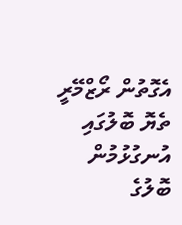އެގޮތުން ރޯޒްމޭރީ ތެޔޮ ބޮލުގައި އުނގުޅުމުން ބޮލުގެ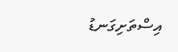އިސްތަށިގަނޑު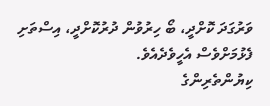ވަރުގަދަ ކޮށްދީ، ބޯ ހިރުވުން ދުރުކޮށްދީ، އިސްތަށި ފެޅުމަށްވެސް އެހީވެދެއެވެ.
ކިޔުންތެރިންގެ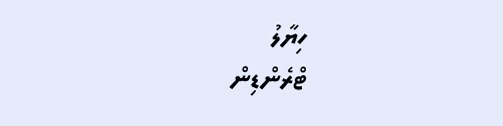ހިޔާލު
ޓްރެންޑިން